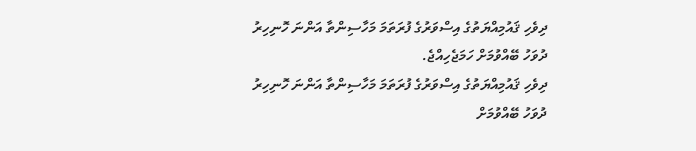ދިވެހި ޤައުމިއްޔަތުގެ އިސްވަރުގެ ފުރަތަމަ މަހާސިންތާ އަންނަ ހޮނިހިރު ދުވަހު ބޭއްވުމަށް ހަމަޖެހިއްޖެ.
ދިވެހި ޤައުމިއްޔަތުގެ އިސްވަރުގެ ފުރަތަމަ މަހާސިންތާ އަންނަ ހޮނިހިރު ދުވަހު ބޭއްވުމަށް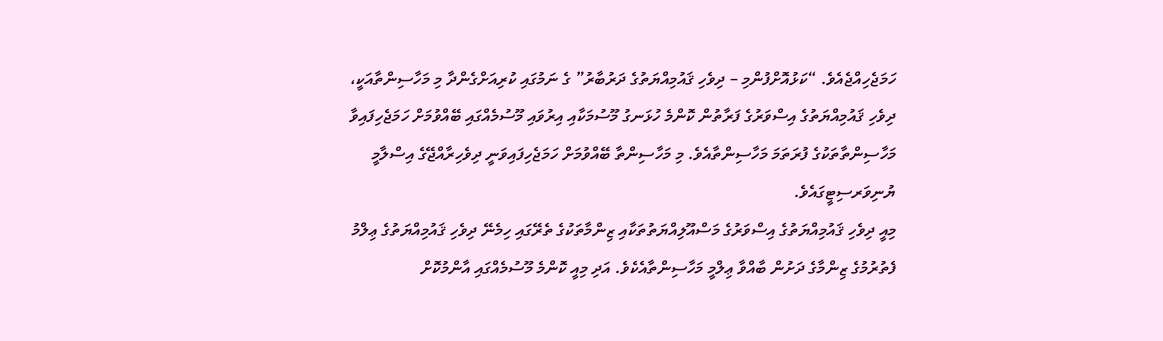ހަމަޖެހިއްޖެއެވެ. “ކަޅުއޮށްފުންމި – ދިވެހި ޤައުމިއްޔަތުގެ ދަރުބާރު” ގެ ނަމުގައި ކުރިއަށްގެންދާ މި މަހާސިންތާއަކީ، ދިވެހި ޤައުމިއްޔަތުގެ އިސްވަރުގެ ފަރާތުން ކޮންމެ ހުޅަނގު މޫސުމަކާއި އިރުވައި މޫސުމެއްގައި ބޭއްވުމަށް ހަމަޖެހިފައިވާ މަހާސިންތާތަކުގެ ފުރަތަމަ މަހާސިންތާއެވެ. މި މަހާސިންތާ ބޭއްވުމަށް ހަމަޖެހިފައިވަނީ ދިވެހިރާއްޖޭގެ އިސްލާމީ ޔުނިވަރސިޓީގައެވެ.
މިއީ ދިވެހި ޤައުމިއްޔަތުގެ އިސްވަރުގެ މަސްއޫލިއްޔަތުތަކާއި ޒިންމާތަކުގެ ތެރޭގައި ހިމެނޭ ދިވެހި ޤައުމިއްޔަތުގެ ޢިލްމު ފެތުރުމުގެ ޒިންމާގެ ދަށުން ބާއްވާ ޢިލްމީ މަހާސިންތާއެކެވެ. އަދި މިއީ ކޮންމެ މޫސުމެއްގައި އާންމުކޮށް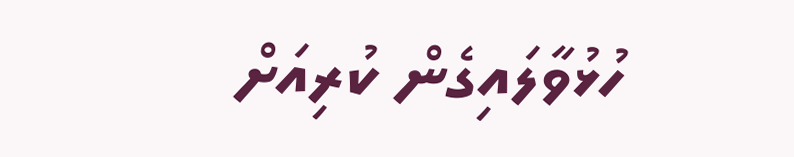ހުޅުވާލައިގެން ކުރިއަށް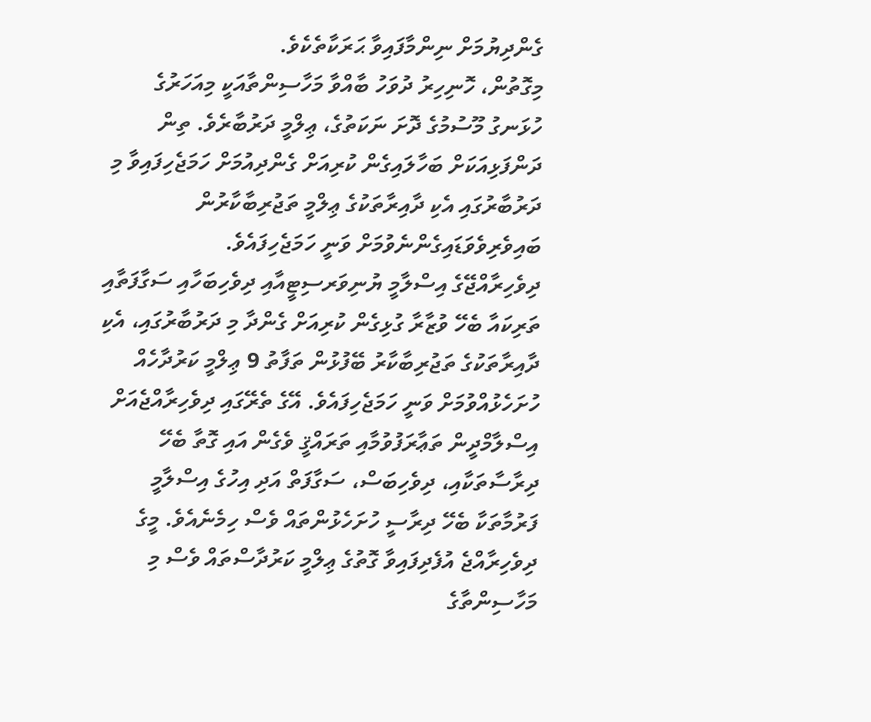ގެންދިޔުމަށް ނިންމާފައިވާ ޙަރަކާތެކެވެ.
މިގޮތުން، ހޮނިހިރު ދުވަހު ބާއްވާ މަހާސިންތާއަކީ މިއަހަރުގެ ހުޅަނގު މޫސުމުގެ ދޮށަ ނަކަތުގެ، ޢިލްމީ ދަރުބާރެވެ. ތިން ދަންފަޅިއަކަށް ބަހާލައިގެން ކުރިއަށް ގެންދިއުމަށް ހަމަޖެހިފައިވާ މި ދަރުބާރުގައި އެކި ދާއިރާތަކުގެ ޢިލްމީ ތަޖުރިބާކާރުން ބައިވެރިވެވަޑައިގެންނެވުމަށް ވަނީ ހަމަޖެހިފައެވެ.
ދިވެހިރާއްޖޭގެ އިސްލާމީ ޔުނިވަރސިޓީއާއި ދިވެހިބަހާއި ސަގާފަތާއި ތަރިކައާ ބެހޭ ވުޒާރާ ގުޅިގެން ކުރިއަށް ގެންދާ މި ދަރުބާރުގައި، އެކި ދާއިރާތަކުގެ ތަޖުރިބާކާރު ބޭފުޅުން ތަފާތު 9 ޢިލްމީ ކަރުދާހެއް ހުށަހެޅުއްވުމަށް ވަނީ ހަމަޖެހިފައެވެ. އޭގެ ތެރޭގައި ދިވެހިރާއްޖެއަށް އިސްލާމްދީން ތަޢާރަފުވުމާއި ތަރައްޤީ ވެގެން އައި ގޮތާ ބެހޭ ދިރާސާތަކާއި، ދިވެހިބަސް، ސަގާފަތް އަދި އިހުގެ އިސްލާމީ ފަރުމާތަކާ ބެހޭ ދިރާސީ ހުށަހެޅުންތައް ވެސް ހިމެނެއެވެ. މީގެ ދިވެހިރާއްޖެ އުފެދިފައިވާ ގޮތުގެ ޢިލްމީ ކަރުދާސްތައް ވެސް މި މަހާސިންތާގެ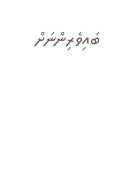ބައިވެރިންނަށް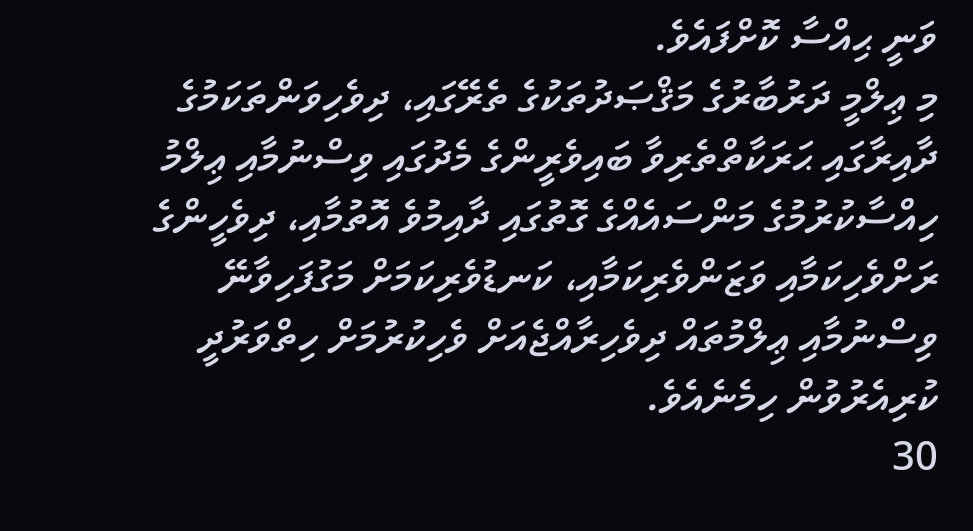ވަނީ ޙިއްސާ ކޮށްފައެވެ.
މި ޢިލްމީ ދަރުބާރުގެ މަޤްޞަދުތަކުގެ ތެރޭގައި، ދިވެހިވަންތަކަމުގެ ދާއިރާގައި ޙަރަކާތްތެރިވާ ބައިވެރީންގެ މެދުގައި ވިސްނުމާއި ޢިލްމު ހިއްސާކުރުމުގެ މަންސައެއްގެ ގޮތުގައި ދާއިމުވެ އޮތުމާއި، ދިވެހީންގެ ރަށްވެހިކަމާއި ވަޒަންވެރިކަމާއި، ކަނޑުވެރިކަމަށް މަގުފަހިވާނޭ ވިސްނުމާއި ޢިލްމުތައް ދިވެހިރާއްޖެއަށް ވެހިކުރުމަށް ހިތްވަރުދީ ކުރިއެރުވުން ހިމެނެއެވެ.
30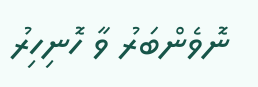ނޮވެންބަރު ވާ ހޮނިހިރު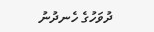ދުވަހުގެ ހެނދުނު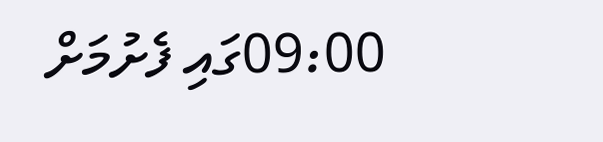09:00ގައި ފެށުމަށް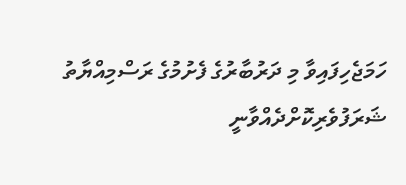ހަމަޖެހިފައިވާ މި ދަރުބާރުގެ ފެށުމުގެ ރަސްމިއްޔާތު ޝަރަފުވެރިކޮށްދެއްވާނީ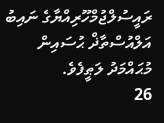ރައީސުލްޖުމްހޫރިއްޔާގެ ނައިބު އަލްއުސްތާޛް ޙުސައިން މުޙައްމަދު ލަޠީފެވެ.
26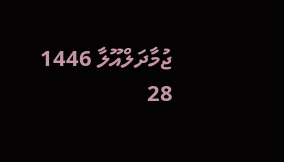ޖުމާދަލްއޫލާ 1446
28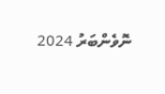ނޮވެންބަރު 2024